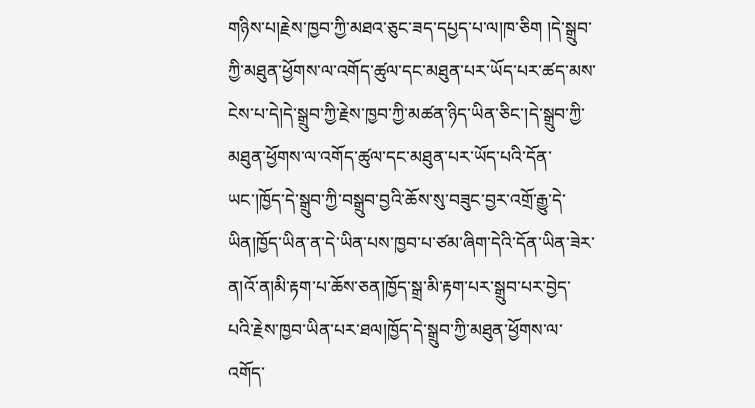གཉིས་པ།རྗེས་ཁྱབ་ཀྱི་མཐའ་ཅུང་ཟད་དཔྱད་པ་ལ།ཁ་ཅིག །དེ་སྒྲུབ་ཀྱི་མཐུན་ཕྱོགས་ལ་འགོད་ཚུལ་དང་མཐུན་པར་ཡོད་པར་ཚད་མས་ངེས་པ་དེ།དེ་སྒྲུབ་ཀྱི་རྗེས་ཁྱབ་ཀྱི་མཚན་ཉིད་ཡིན་ཅིང་།དེ་སྒྲུབ་ཀྱི་མཐུན་ཕྱོགས་ལ་འགོད་ཚུལ་དང་མཐུན་པར་ཡོད་པའི་དོན་ཡང་།ཁྱོད་དེ་སྒྲུབ་ཀྱི་བསྒྲུབ་བྱའི་ཆོས་སུ་བཟུང་བྱར་འགྲོ་རྒྱུ་དེ་ཡིན།ཁྱོད་ཡིན་ན་དེ་ཡིན་པས་ཁྱབ་པ་ཙམ་ཞིག་དེའི་དོན་ཡིན་ཟེར་ན།འོ་ན།མི་རྟག་པ་ཆོས་ཅན།ཁྱོད་སྒྲ་མི་རྟག་པར་སྒྲུབ་པར་བྱེད་པའི་རྗེས་ཁྱབ་ཡིན་པར་ཐལ།ཁྱོད་དེ་སྒྲུབ་ཀྱི་མཐུན་ཕྱོགས་ལ་འགོད་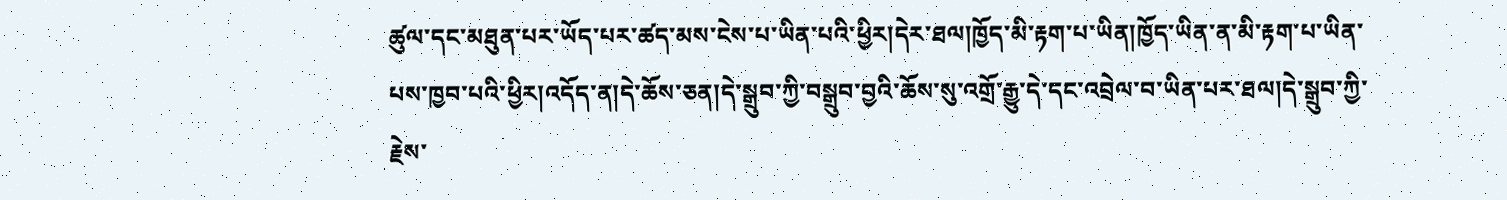ཚུལ་དང་མཐུན་པར་ཡོད་པར་ཚད་མས་ངེས་པ་ཡིན་པའི་ཕྱིར།དེར་ཐལ།ཁྱོད་མི་རྟག་པ་ཡིན།ཁྱོད་ཡིན་ན་མི་རྟག་པ་ཡིན་པས་ཁྱབ་པའི་ཕྱིར།འདོད་ན།དེ་ཆོས་ཅན།དེ་སྒྲུབ་ཀྱི་བསྒྲུབ་བྱའི་ཆོས་སུ་འགྲོ་རྒྱུ་དེ་དང་འབྲེལ་བ་ཡིན་པར་ཐལ།དེ་སྒྲུབ་ཀྱི་རྗེས་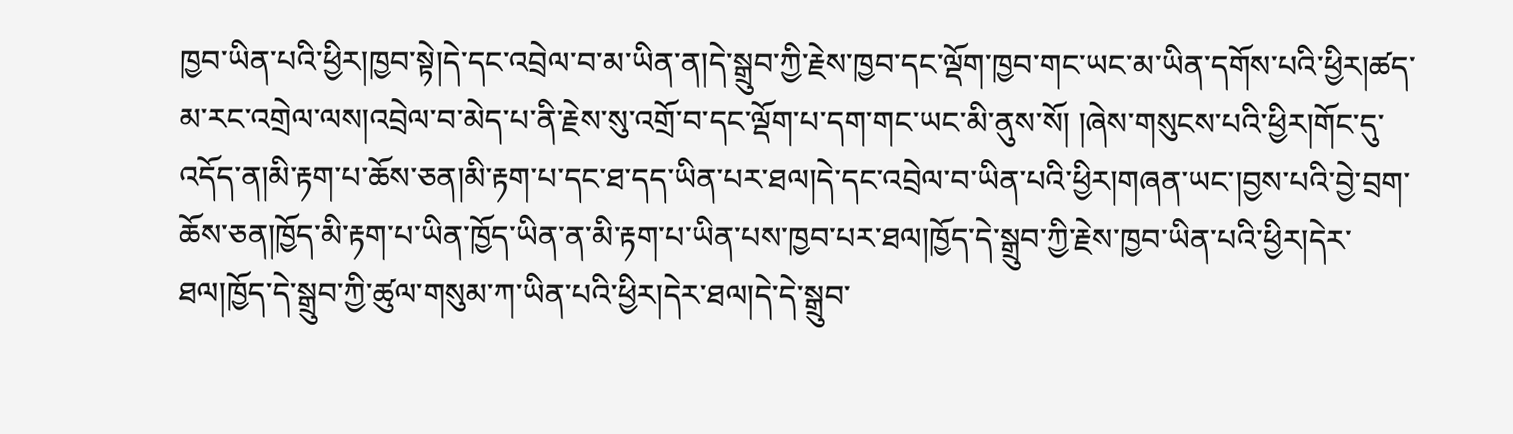ཁྱབ་ཡིན་པའི་ཕྱིར།ཁྱབ་སྟེ།དེ་དང་འབྲེལ་བ་མ་ཡིན་ན།དེ་སྒྲུབ་ཀྱི་རྗེས་ཁྱབ་དང་ལྡོག་ཁྱབ་གང་ཡང་མ་ཡིན་དགོས་པའི་ཕྱིར།ཚད་མ་རང་འགྲེལ་ལས།འབྲེལ་བ་མེད་པ་ནི་རྗེས་སུ་འགྲོ་བ་དང་ལྡོག་པ་དག་གང་ཡང་མི་ནུས་སོ། །ཞེས་གསུངས་པའི་ཕྱིར།གོང་དུ་འདོད་ན།མི་རྟག་པ་ཆོས་ཅན།མི་རྟག་པ་དང་ཐ་དད་ཡིན་པར་ཐལ།དེ་དང་འབྲེལ་བ་ཡིན་པའི་ཕྱིར།གཞན་ཡང་།བྱས་པའི་བྱེ་བྲག་ཆོས་ཅན།ཁྱོད་མི་རྟག་པ་ཡིན་ཁྱོད་ཡིན་ན་མི་རྟག་པ་ཡིན་པས་ཁྱབ་པར་ཐལ།ཁྱོད་དེ་སྒྲུབ་ཀྱི་རྗེས་ཁྱབ་ཡིན་པའི་ཕྱིར།དེར་ཐལ།ཁྱོད་དེ་སྒྲུབ་ཀྱི་ཚུལ་གསུམ་ཀ་ཡིན་པའི་ཕྱིར།དེར་ཐལ།དེ་དེ་སྒྲུབ་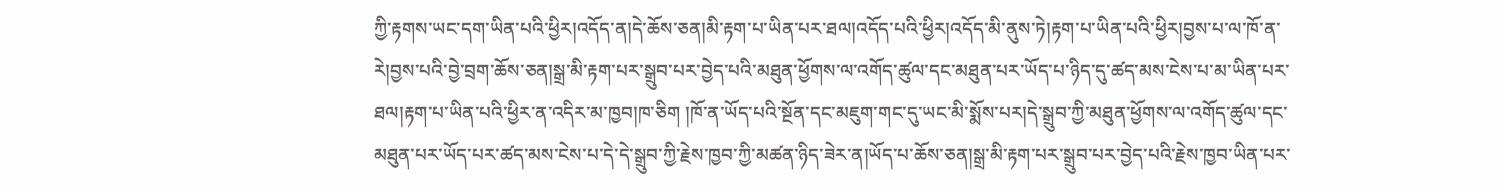ཀྱི་རྟགས་ཡང་དག་ཡིན་པའི་ཕྱིར།འདོད་ན།དེ་ཆོས་ཅན།མི་རྟག་པ་ཡིན་པར་ཐལ།འདོད་པའི་ཕྱིར།འདོད་མི་ནུས་ཏེ།རྟག་པ་ཡིན་པའི་ཕྱིར།བྱས་པ་ལ་ཁོ་ན་རེ།བྱས་པའི་བྱེ་བྲག་ཆོས་ཅན།སྒྲ་མི་རྟག་པར་སྒྲུབ་པར་བྱེད་པའི་མཐུན་ཕྱོགས་ལ་འགོད་ཚུལ་དང་མཐུན་པར་ཡོད་པ་ཉིད་དུ་ཚད་མས་ངེས་པ་མ་ཡིན་པར་ཐལ།རྟག་པ་ཡིན་པའི་ཕྱིར་ན་འདིར་མ་ཁྱབ།ཁ་ཅིག །ཁོ་ན་ཡོད་པའི་སྔོན་དང་མཇུག་གང་དུ་ཡང་མི་སྨོས་པར།དེ་སྒྲུབ་ཀྱི་མཐུན་ཕྱོགས་ལ་འགོད་ཚུལ་དང་མཐུན་པར་ཡོད་པར་ཚད་མས་ངེས་པ་དེ་དེ་སྒྲུབ་ཀྱི་རྗེས་ཁྱབ་ཀྱི་མཚན་ཉིད་ཟེར་ན།ཡོད་པ་ཆོས་ཅན།སྒྲ་མི་རྟག་པར་སྒྲུབ་པར་བྱེད་པའི་རྗེས་ཁྱབ་ཡིན་པར་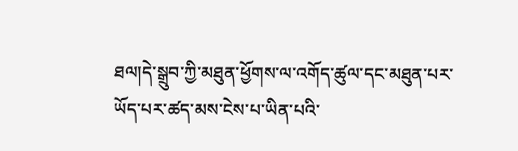ཐལ།དེ་སྒྲུབ་ཀྱི་མཐུན་ཕྱོགས་ལ་འགོད་ཚུལ་དང་མཐུན་པར་ཡོད་པར་ཚད་མས་ངེས་པ་ཡིན་པའི་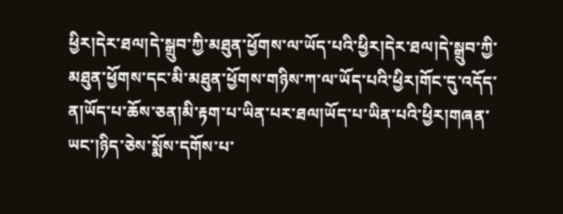ཕྱིར།དེར་ཐལ།དེ་སྒྲུབ་ཀྱི་མཐུན་ཕྱོགས་ལ་ཡོད་པའི་ཕྱིར།དེར་ཐལ།དེ་སྒྲུབ་ཀྱི་མཐུན་ཕྱོགས་དང་མི་མཐུན་ཕྱོགས་གཉིས་ཀ་ལ་ཡོད་པའི་ཕྱིར།གོང་དུ་འདོད་ན།ཡོད་པ་ཆོས་ཅན།མི་རྟག་པ་ཡིན་པར་ཐལ།ཡོད་པ་ཡིན་པའི་ཕྱིར།གཞན་ཡང་།ཉིད་ཅེས་སྨོས་དགོས་པ་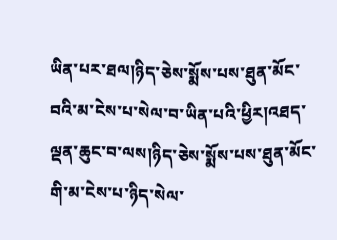ཡིན་པར་ཐལ།ཉིད་ཅེས་སྨོས་པས་ཐུན་མོང་བའི་མ་ངེས་པ་སེལ་བ་ཡིན་པའི་ཕྱིར།འཐད་ལྡན་ཆུང་བ་ལས།ཉིད་ཅེས་སྨོས་པས་ཐུན་མོང་གི་མ་ངེས་པ་ཉིད་སེལ་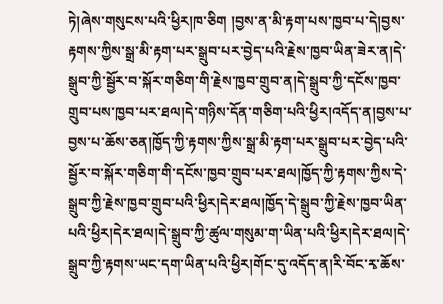ཏེ།ཞེས་གསུངས་པའི་ཕྱིར།ཁ་ཅིག །བྱས་ན་མི་རྟག་པས་ཁྱབ་པ་དེ།བྱས་རྟགས་ཀྱིས་སྒྲ་མི་རྟག་པར་སྒྲུབ་པར་བྱེད་པའི་རྗེས་ཁྱབ་ཡིན་ཟེར་ན།དེ་སྒྲུབ་ཀྱི་སྦྱོར་བ་སྐོར་གཅིག་གི་རྗེས་ཁྱབ་གྲུབ་ན།དེ་སྒྲུབ་ཀྱི་དངོས་ཁྱབ་གྲུབ་པས་ཁྱབ་པར་ཐལ།དེ་གཉིས་དོན་གཅིག་པའི་ཕྱིར།འདོད་ན།བྱས་པ་བྱས་པ་ཆོས་ཅན།ཁྱོད་ཀྱི་རྟགས་ཀྱིས་སྒྲ་མི་རྟག་པར་སྒྲུབ་པར་བྱེད་པའི་སྦྱོར་བ་སྐོར་གཅིག་གི་དངོས་ཁྱབ་གྲུབ་པར་ཐལ།ཁྱོད་ཀྱི་རྟགས་ཀྱིས་དེ་སྒྲུབ་ཀྱི་རྗེས་ཁྱབ་གྲུབ་པའི་ཕྱིར།དེར་ཐལ།ཁྱོད་དེ་སྒྲུབ་ཀྱི་རྗེས་ཁྱབ་ཡིན་པའི་ཕྱིར།དེར་ཐལ།དེ་སྒྲུབ་ཀྱི་ཚུལ་གསུམ་ག་ཡིན་པའི་ཕྱིར།དེར་ཐལ།དེ་སྒྲུབ་ཀྱི་རྟགས་ཡང་དག་ཡིན་པའི་ཕྱིར།གོང་དུ་འདོད་ན།རི་བོང་རྭ་ཆོས་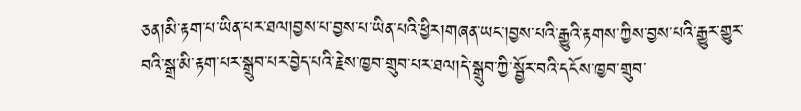ཅན།མི་རྟག་པ་ཡིན་པར་ཐལ།བྱས་པ་བྱས་པ་ཡིན་པའི་ཕྱིར།གཞན་ཡང་།བྱས་པའི་རྒྱུའི་རྟགས་ཀྱིས་བྱས་པའི་རྒྱུར་གྱུར་བའི་སྒྲ་མི་རྟག་པར་སྒྲུབ་པར་བྱེད་པའི་རྗེས་ཁྱབ་གྲུབ་པར་ཐལ།དེ་སྒྲུབ་ཀྱི་སྦྱོར་བའི་དངོས་ཁྱབ་གྲུབ་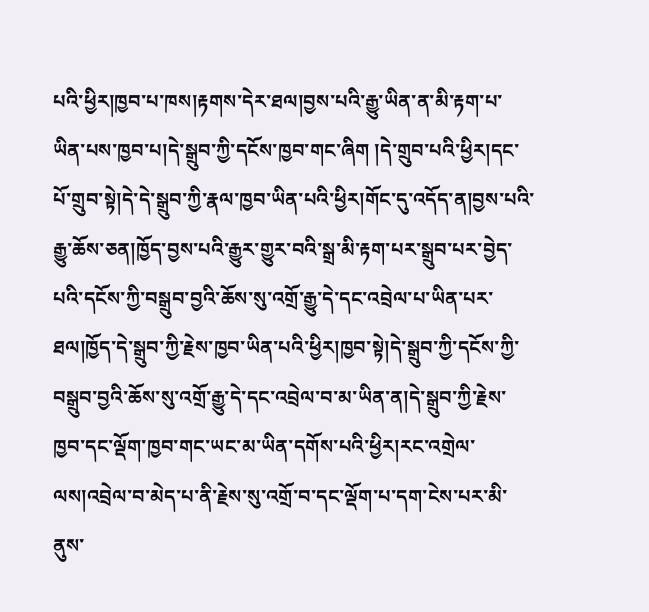པའི་ཕྱིར།ཁྱབ་པ་ཁས།རྟགས་དེར་ཐལ།བྱས་པའི་རྒྱུ་ཡིན་ན་མི་རྟག་པ་ཡིན་པས་ཁྱབ་པ།དེ་སྒྲུབ་ཀྱི་དངོས་ཁྱབ་གང་ཞིག །དེ་གྲུབ་པའི་ཕྱིར།དང་པོ་གྲུབ་སྟེ།དེ་དེ་སྒྲུབ་ཀྱི་རྣལ་ཁྱབ་ཡིན་པའི་ཕྱིར།གོང་དུ་འདོད་ན།བྱས་པའི་རྒྱུ་ཆོས་ཅན།ཁྱོད་བྱས་པའི་རྒྱུར་གྱུར་བའི་སྒྲ་མི་རྟག་པར་སྒྲུབ་པར་བྱེད་པའི་དངོས་ཀྱི་བསྒྲུབ་བྱའི་ཆོས་སུ་འགྲོ་རྒྱུ་དེ་དང་འབྲེལ་པ་ཡིན་པར་ཐལ།ཁྱོད་དེ་སྒྲུབ་ཀྱི་རྗེས་ཁྱབ་ཡིན་པའི་ཕྱིར།ཁྱབ་སྟེ།དེ་སྒྲུབ་ཀྱི་དངོས་ཀྱི་བསྒྲུབ་བྱའི་ཆོས་སུ་འགྲོ་རྒྱུ་དེ་དང་འབྲེལ་བ་མ་ཡིན་ན།དེ་སྒྲུབ་ཀྱི་རྗེས་ཁྱབ་དང་ལྡོག་ཁྱབ་གང་ཡང་མ་ཡིན་དགོས་པའི་ཕྱིར།རང་འགྲེལ་ལས།འབྲེལ་བ་མེད་པ་ནི་རྗེས་སུ་འགྲོ་བ་དང་ལྡོག་པ་དག་ངེས་པར་མི་ནུས་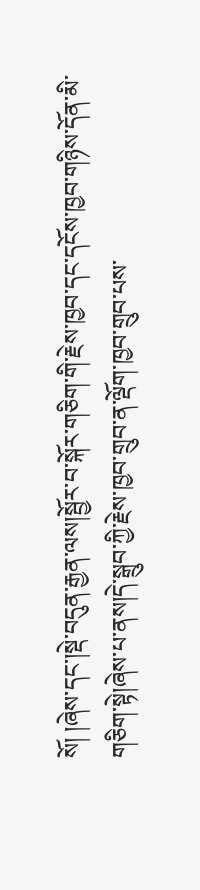སོ། །ཞེས་དང་།སྡེ་བདུན་རྒྱན་ལས།སྦྱོར་བ་སྐོར་གཅིག་གི་རྗེས་ཁྱབ་དང་དངོས་ཁྱབ་གཉིས་དོན་མི་གཅིག་སྟེ།ཞེས་པ་ནས།དེ་སྒྲུབ་ཀྱི་རྗེས་ཁྱབ་གྲུབ་ན་ལྡོག་ཁྱབ་གྲུབ་པས་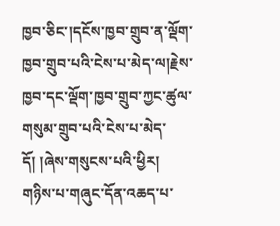ཁྱབ་ཅིང་།དངོས་ཁྱབ་གྲུབ་ན་ལྡོག་ཁྱབ་གྲུབ་པའི་ངེས་པ་མེད་ལ།རྗེས་ཁྱབ་དང་ལྡོག་ཁྱབ་གྲུབ་ཀྱང་ཚུལ་གསུམ་གྲུབ་པའི་ངེས་པ་མེད་དོ། །ཞེས་གསུངས་པའི་ཕྱིར།
གཉིས་པ་གཞུང་དོན་འཆད་པ་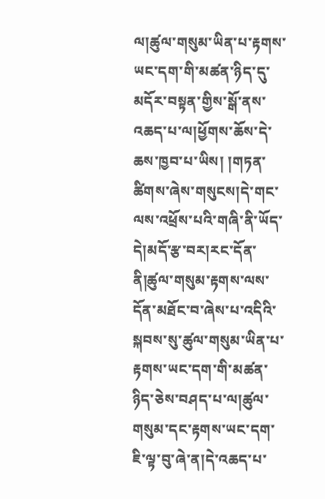ལ།ཚུལ་གསུམ་ཡིན་པ་རྟགས་ཡང་དག་གི་མཚན་ཉིད་དུ་མདོར་བསྟན་གྱིས་སྒོ་ནས་འཆད་པ་ལ།ཕྱོགས་ཆོས་དེ་ཆས་ཁྱབ་པ་ཡིས། །གཏན་ཚིགས་ཞེས་གསུངས།དེ་གང་ལས་འཕྲོས་པའི་གཞི་ནི་ཡོད་དེ།མདོ་རྩ་བར།རང་དོན་ནི།ཚུལ་གསུམ་རྟགས་ལས་དོན་མཐོང་བ་ཞེས་པ་འདིའི་སྐབས་སུ་ཚུལ་གསུམ་ཡིན་པ་རྟགས་ཡང་དག་གི་མཚན་ཉིད་ཅེས་བཤད་པ་ལ།ཚུལ་གསུམ་དང་རྟགས་ཡང་དག་ཇི་ལྟ་བུ་ཞེ་ན།དེ་འཆད་པ་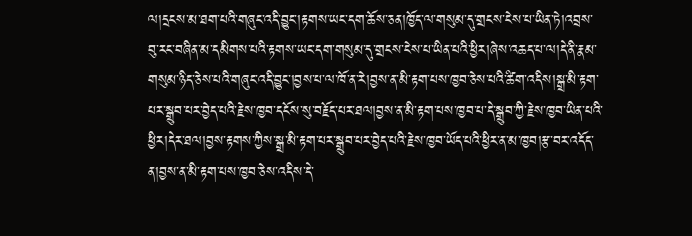ལ།དྲངས་མ་ཐག་པའི་གཞུང་འདི་བྱུང་།རྟགས་ཡང་དག་ཆོས་ཅན།ཁྱོད་ལ་གསུམ་དུ་གྲངས་ངེས་པ་ཡིན་ཏེ།འབྲས་བུ་རང་བཞིན་མ་དམིགས་པའི་རྟགས་ཡང་དག་གསུམ་དུ་གྲངས་ངེས་པ་ཡིན་པའི་ཕྱིར།ཞེས་འཆད་པ་ལ།དེ་ནི་རྣམ་གསུམ་ཉིད་ཅེས་པའི་གཞུང་འདི་བྱུང་།བྱས་པ་ལ་ཁོ་ན་རེ།བྱས་ན་མི་རྟག་པས་ཁྱབ་ཅེས་པའི་ཚིག་འདིས།སྒྲ་མི་རྟག་པར་སྒྲུབ་པར་བྱེད་པའི་རྗེས་ཁྱབ་དངོས་སུ་བརྗོད་པར་ཐལ།བྱས་ན་མི་རྟག་པས་ཁྱབ་པ་དེ་སྒྲུབ་ཀྱི་རྗེས་ཁྱབ་ཡིན་པའི་ཕྱིར།དེར་ཐལ།བྱས་རྟགས་ཀྱིས་སྒྲ་མི་རྟག་པར་སྒྲུབ་པར་བྱེད་པའི་རྗེས་ཁྱབ་ཡོད་པའི་ཕྱིར་ན་མ་ཁྱབ།རྩ་བར་འདོད་ན།བྱས་ན་མི་རྟག་པས་ཁྱབ་ཅེས་འདིས་དེ་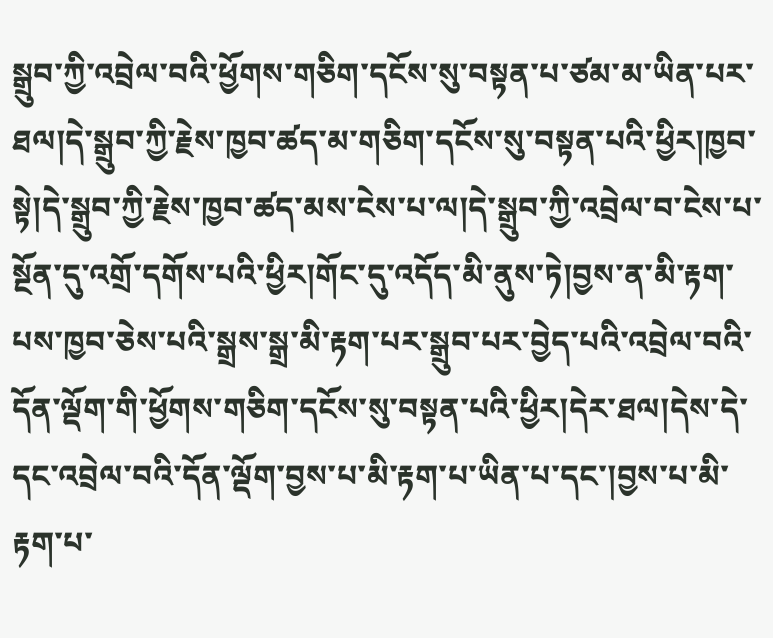སྒྲུབ་ཀྱི་འབྲེལ་བའི་ཕྱོགས་གཅིག་དངོས་སུ་བསྟན་པ་ཙམ་མ་ཡིན་པར་ཐལ།དེ་སྒྲུབ་ཀྱི་རྗེས་ཁྱབ་ཚད་མ་གཅིག་དངོས་སུ་བསྟན་པའི་ཕྱིར།ཁྱབ་སྟེ།དེ་སྒྲུབ་ཀྱི་རྗེས་ཁྱབ་ཚད་མས་ངེས་པ་ལ།དེ་སྒྲུབ་ཀྱི་འབྲེལ་བ་ངེས་པ་སྔོན་དུ་འགྲོ་དགོས་པའི་ཕྱིར།གོང་དུ་འདོད་མི་ནུས་ཏེ།བྱས་ན་མི་རྟག་པས་ཁྱབ་ཅེས་པའི་སྒྲས་སྒྲ་མི་རྟག་པར་སྒྲུབ་པར་བྱེད་པའི་འབྲེལ་བའི་དོན་ལྡོག་གི་ཕྱོགས་གཅིག་དངོས་སུ་བསྟན་པའི་ཕྱིར།དེར་ཐལ།དེས་དེ་དང་འབྲེལ་བའི་དོན་ལྡོག་བྱས་པ་མི་རྟག་པ་ཡིན་པ་དང་།བྱས་པ་མི་རྟག་པ་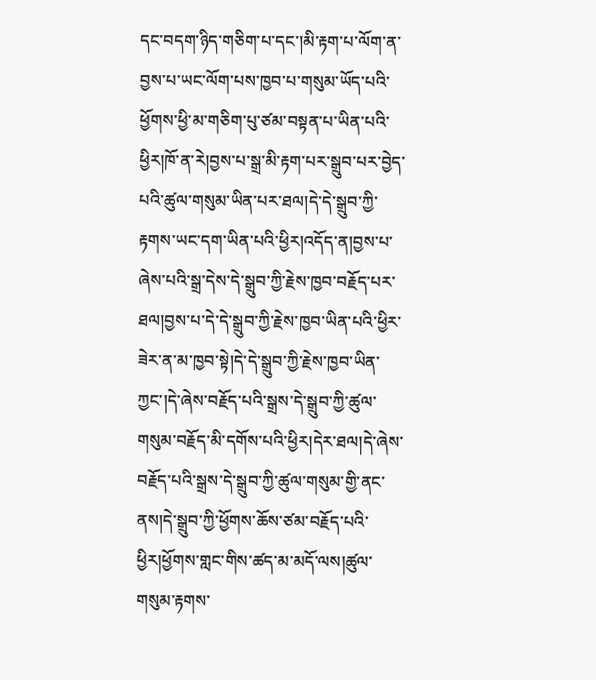དང་བདག་ཉིད་གཅིག་པ་དང་།མི་རྟག་པ་ལོག་ན་བྱས་པ་ཡང་ལོག་པས་ཁྱབ་པ་གསུམ་ཡོད་པའི་ཕྱོགས་ཕྱི་མ་གཅིག་པུ་ཙམ་བསྟན་པ་ཡིན་པའི་ཕྱིར།ཁོ་ན་རེ།བྱས་པ་སྒྲ་མི་རྟག་པར་སྒྲུབ་པར་བྱེད་པའི་ཚུལ་གསུམ་ཡིན་པར་ཐལ།དེ་དེ་སྒྲུབ་ཀྱི་རྟགས་ཡང་དག་ཡིན་པའི་ཕྱིར།འདོད་ན།བྱས་པ་ཞེས་པའི་སྒྲ་དེས་དེ་སྒྲུབ་ཀྱི་རྗེས་ཁྱབ་བརྗོད་པར་ཐལ།བྱས་པ་དེ་དེ་སྒྲུབ་ཀྱི་རྗེས་ཁྱབ་ཡིན་པའི་ཕྱིར་ཟེར་ན་མ་ཁྱབ་སྟེ།དེ་དེ་སྒྲུབ་ཀྱི་རྗེས་ཁྱབ་ཡིན་ཀྱང་།དེ་ཞེས་བརྗོད་པའི་སྒྲས་དེ་སྒྲུབ་ཀྱི་ཚུལ་གསུམ་བརྗོད་མི་དགོས་པའི་ཕྱིར།དེར་ཐལ།དེ་ཞེས་བརྗོད་པའི་སྒྲས་དེ་སྒྲུབ་ཀྱི་ཚུལ་གསུམ་གྱི་ནང་ནས།དེ་སྒྲུབ་ཀྱི་ཕྱོགས་ཆོས་ཙམ་བརྗོད་པའི་ཕྱིར།ཕྱོགས་གླང་གིས་ཚད་མ་མདོ་ལས།ཚུལ་གསུམ་རྟགས་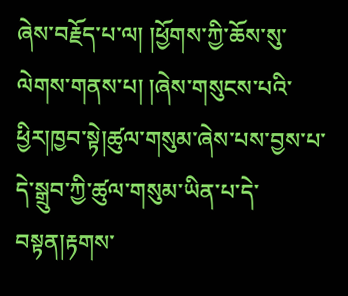ཞེས་བརྗོད་པ་ལ། །ཕྱོགས་ཀྱི་ཆོས་སུ་ལེགས་གནས་པ། །ཞེས་གསུངས་པའི་ཕྱིར།ཁྱབ་སྟེ།ཚུལ་གསུམ་ཞེས་པས་བྱས་པ་དེ་སྒྲུབ་ཀྱི་ཚུལ་གསུམ་ཡིན་པ་དེ་བསྟན།རྟགས་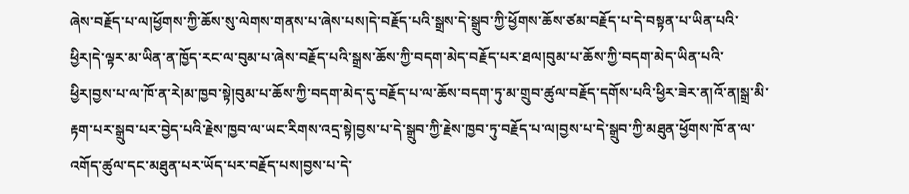ཞེས་བརྗོད་པ་ལ།ཕྱོགས་ཀྱི་ཆོས་སུ་ལེགས་གནས་པ་ཞེས་པས།དེ་བརྗོད་པའི་སྒྲས་དེ་སྒྲུབ་ཀྱི་ཕྱོགས་ཆོས་ཙམ་བརྗོད་པ་དེ་བསྟན་པ་ཡིན་པའི་ཕྱིར།དེ་ལྟར་མ་ཡིན་ན་ཁྱོད་རང་ལ་བུམ་པ་ཞེས་བརྗོད་པའི་སྒྲས་ཆོས་ཀྱི་བདག་མེད་བརྗོད་པར་ཐལ།བུམ་པ་ཆོས་ཀྱི་བདག་མེད་ཡིན་པའི་ཕྱིར།བྱས་པ་ལ་ཁོ་ན་རེ།མ་ཁྱབ་སྟེ།བུམ་པ་ཆོས་ཀྱི་བདག་མེད་དུ་བརྗོད་པ་ལ་ཆོས་བདག་ཏུ་མ་གྲུབ་ཚུལ་བརྗོད་དགོས་པའི་ཕྱིར་ཟེར་ན།འོ་ན།སྒྲ་མི་རྟག་པར་སྒྲུབ་པར་བྱེད་པའི་རྗེས་ཁྱབ་ལ་ཡང་རིགས་འདྲ་སྟེ།བྱས་པ་དེ་སྒྲུབ་ཀྱི་རྗེས་ཁྱབ་ཏུ་བརྗོད་པ་ལ།བྱས་པ་དེ་སྒྲུབ་ཀྱི་མཐུན་ཕྱོགས་ཁོ་ན་ལ་འགོད་ཚུལ་དང་མཐུན་པར་ཡོད་པར་བརྗོད་པས།བྱས་པ་དེ་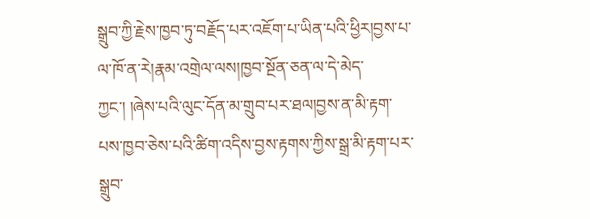སྒྲུབ་ཀྱི་རྗེས་ཁྱབ་ཏུ་བརྗོད་པར་འཇོག་པ་ཡིན་པའི་ཕྱིར།བྱས་པ་ལ་ཁོ་ན་རེ།རྣམ་འགྲེལ་ལས།ཁྱབ་སྔོན་ཅན་ལ་དེ་མེད་ཀྱང་། །ཞེས་པའི་ལུང་དོན་མ་གྲུབ་པར་ཐལ།བྱས་ན་མི་རྟག་པས་ཁྱབ་ཅེས་པའི་ཚིག་འདིས་བྱས་རྟགས་ཀྱིས་སྒྲ་མི་རྟག་པར་སྒྲུབ་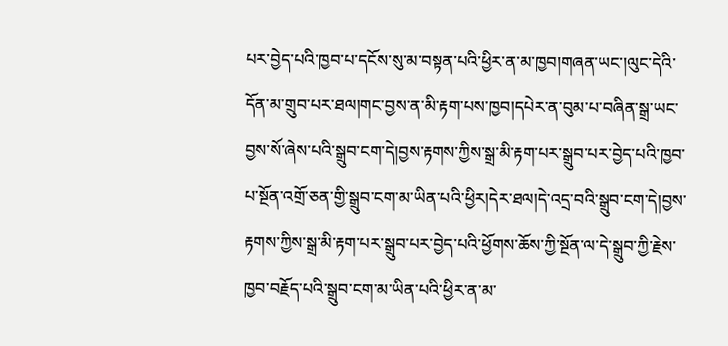པར་བྱེད་པའི་ཁྱབ་པ་དངོས་སུ་མ་བསྟན་པའི་ཕྱིར་ན་མ་ཁྱབ།གཞན་ཡང་།ལུང་དེའི་དོན་མ་གྲུབ་པར་ཐལ།གང་བྱས་ན་མི་རྟག་པས་ཁྱབ།དཔེར་ན་བུམ་པ་བཞིན་སྒྲ་ཡང་བྱས་སོ་ཞེས་པའི་སྒྲུབ་ངག་དེ།བྱས་རྟགས་ཀྱིས་སྒྲ་མི་རྟག་པར་སྒྲུབ་པར་བྱེད་པའི་ཁྱབ་པ་སྔོན་འགྲོ་ཅན་གྱི་སྒྲུབ་ངག་མ་ཡིན་པའི་ཕྱིར།དེར་ཐལ།དེ་འདྲ་བའི་སྒྲུབ་ངག་དེ།བྱས་རྟགས་ཀྱིས་སྒྲ་མི་རྟག་པར་སྒྲུབ་པར་བྱེད་པའི་ཕྱོགས་ཆོས་ཀྱི་སྔོན་ལ་དེ་སྒྲུབ་ཀྱི་རྗེས་ཁྱབ་བརྗོད་པའི་སྒྲུབ་ངག་མ་ཡིན་པའི་ཕྱིར་ན་མ་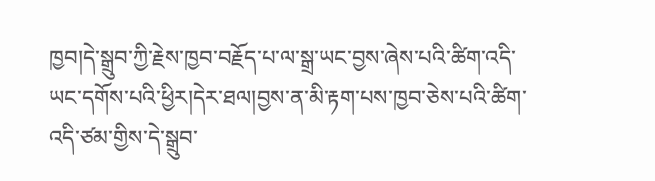ཁྱབ།དེ་སྒྲུབ་ཀྱི་རྗེས་ཁྱབ་བརྗོད་པ་ལ་སྒྲ་ཡང་བྱས་ཞེས་པའི་ཚིག་འདི་ཡང་དགོས་པའི་ཕྱིར།དེར་ཐལ།བྱས་ན་མི་རྟག་པས་ཁྱབ་ཅེས་པའི་ཚིག་འདི་ཙམ་གྱིས་དེ་སྒྲུབ་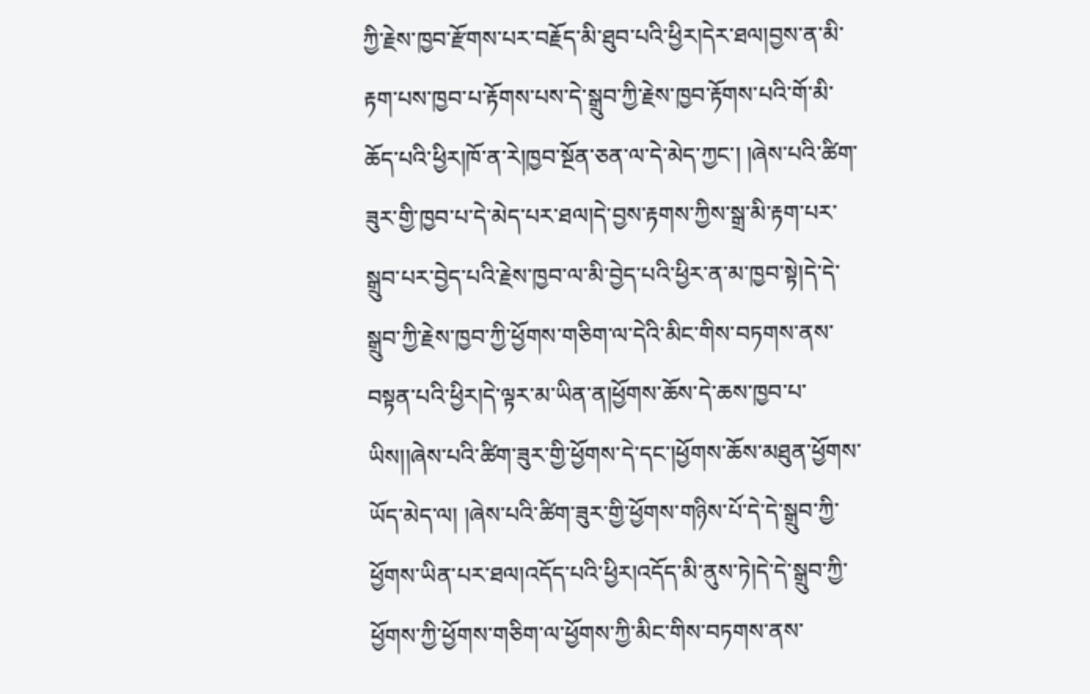ཀྱི་རྗེས་ཁྱབ་རྫོགས་པར་བརྗོད་མི་ཐུབ་པའི་ཕྱིར།དེར་ཐལ།བྱས་ན་མི་རྟག་པས་ཁྱབ་པ་རྟོགས་པས་དེ་སྒྲུབ་ཀྱི་རྗེས་ཁྱབ་རྟོགས་པའི་གོ་མི་ཆོད་པའི་ཕྱིར།ཁོ་ན་རེ།ཁྱབ་སྔོན་ཅན་ལ་དེ་མེད་ཀྱང་། །ཞེས་པའི་ཚིག་ཟུར་གྱི་ཁྱབ་པ་དེ་མེད་པར་ཐལ།དེ་བྱས་རྟགས་ཀྱིས་སྒྲ་མི་རྟག་པར་སྒྲུབ་པར་བྱེད་པའི་རྗེས་ཁྱབ་ལ་མི་བྱེད་པའི་ཕྱིར་ན་མ་ཁྱབ་སྟེ།དེ་དེ་སྒྲུབ་ཀྱི་རྗེས་ཁྱབ་ཀྱི་ཕྱོགས་གཅིག་ལ་དེའི་མིང་གིས་བཏགས་ནས་བསྟན་པའི་ཕྱིར།དེ་ལྟར་མ་ཡིན་ན།ཕྱོགས་ཆོས་དེ་ཆས་ཁྱབ་པ་ཡིས།།ཞེས་པའི་ཚིག་ཟུར་གྱི་ཕྱོགས་དེ་དང་།ཕྱོགས་ཆོས་མཐུན་ཕྱོགས་ཡོད་མེད་ལ། །ཞེས་པའི་ཚིག་ཟུར་གྱི་ཕྱོགས་གཉིས་པོ་དེ་དེ་སྒྲུབ་ཀྱི་ཕྱོགས་ཡིན་པར་ཐལ།འདོད་པའི་ཕྱིར།འདོད་མི་ནུས་ཏེ།དེ་དེ་སྒྲུབ་ཀྱི་ཕྱོགས་ཀྱི་ཕྱོགས་གཅིག་ལ་ཕྱོགས་ཀྱི་མིང་གིས་བཏགས་ནས་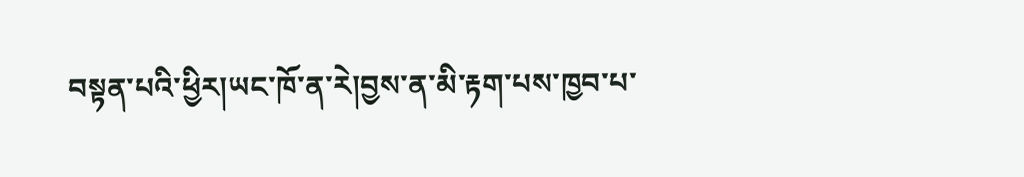བསྟན་པའི་ཕྱིར།ཡང་ཁོ་ན་རེ།བྱས་ན་མི་རྟག་པས་ཁྱབ་པ་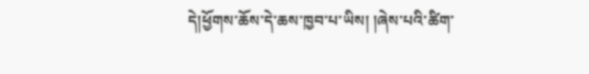དེ།ཕྱོགས་ཆོས་དེ་ཆས་ཁྱབ་པ་ཡིས། །ཞེས་པའི་ཚིག་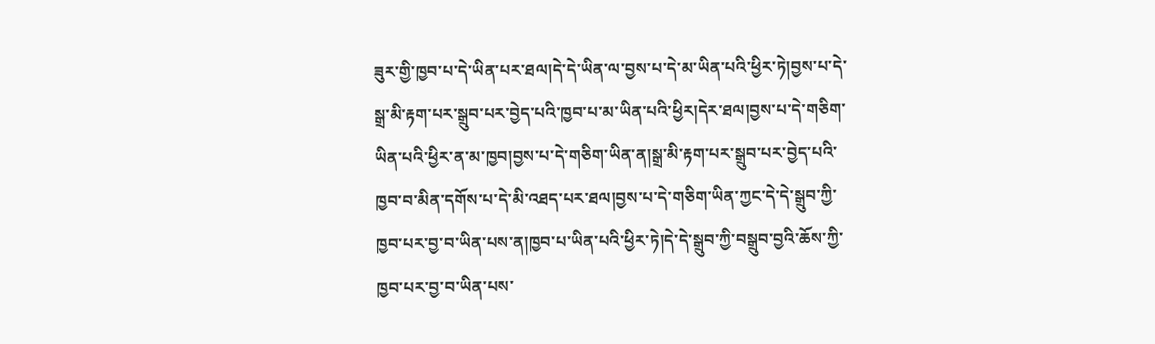ཟུར་གྱི་ཁྱབ་པ་དེ་ཡིན་པར་ཐལ།དེ་དེ་ཡིན་ལ་བྱས་པ་དེ་མ་ཡིན་པའི་ཕྱིར་ཏེ།བྱས་པ་དེ་སྒྲ་མི་རྟག་པར་སྒྲུབ་པར་བྱེད་པའི་ཁྱབ་པ་མ་ཡིན་པའི་ཕྱིར།དེར་ཐལ།བྱས་པ་དེ་གཅིག་ཡིན་པའི་ཕྱིར་ན་མ་ཁྱབ།བྱས་པ་དེ་གཅིག་ཡིན་ན།སྒྲ་མི་རྟག་པར་སྒྲུབ་པར་བྱེད་པའི་ཁྱབ་བ་མིན་དགོས་པ་དེ་མི་འཐད་པར་ཐལ།བྱས་པ་དེ་གཅིག་ཡིན་ཀྱང་དེ་དེ་སྒྲུབ་ཀྱི་ཁྱབ་པར་བྱ་བ་ཡིན་པས་ན།ཁྱབ་པ་ཡིན་པའི་ཕྱིར་ཏེ།དེ་དེ་སྒྲུབ་ཀྱི་བསྒྲུབ་བྱའི་ཆོས་ཀྱི་ཁྱབ་པར་བྱ་བ་ཡིན་པས་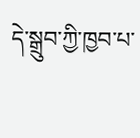དེ་སྒྲུབ་ཀྱི་ཁྱབ་པ་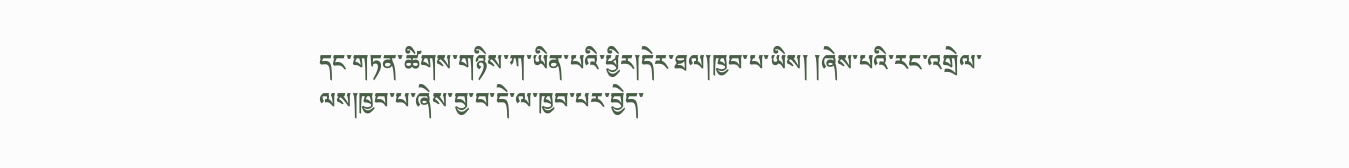དང་གཏན་ཚིགས་གཉིས་ཀ་ཡིན་པའི་ཕྱིར།དེར་ཐལ།ཁྱབ་པ་ཡིས། །ཞེས་པའི་རང་འགྲེལ་ལས།ཁྱབ་པ་ཞེས་བྱ་བ་དེ་ལ་ཁྱབ་པར་བྱེད་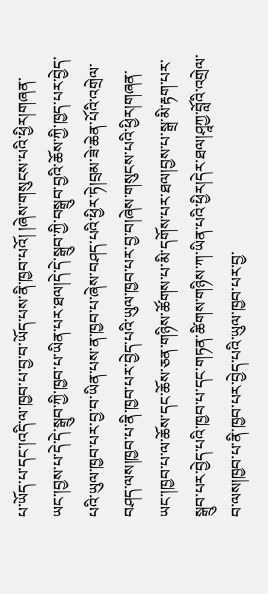པ་ཡོད་པ་དང་།འདི་ལ་ཁྱབ་པ་བྱ་བ་ཡོད་པས་ནི་ཁྱབ་པའོ། །ཞེས་གསུངས་པའི་ཕྱིར།གཞན་ཡང་།བྱས་པ་དེ་དེ་སྒྲུབ་ཀྱི་ཁྱབ་པ་ཡིན་པར་ཐལ།དེ་དེ་སྒྲུབ་ཀྱི་བསྒྲུབ་བྱའི་ཆོས་ཀྱི་ཁྱད་པར་བྱེད་པའི་ཡུལ་ཁྱབ་པར་བྱ་བ་ཡིན་པས་ན་ཁྱབ་པ་ཞེས་བཤད་པའི་ཕྱིར་ཏེ།བྲམ་ཟེ་ཆེན་པོའི་འགྲེལ་བཤད་ལས།ཁྱབ་པ་ནི་ཁྱབ་པར་བྱེད་པའི་ཡུལ་ཁྱབ་པར་བྱ་བ།ཞེས་གསུངས་པའི་ཕྱིར།གཞན་ཡང་།ཁྱབ་པ་ལ་ཆོས་དང་ཆོས་ཅན་གཉིས་ཚོགས་པ་མི་དགོས་པར་ཐལ།བྱས་པ་སྒྲ་མི་རྟག་པར་སྒྲུབ་པར་བྱེད་པའི་ཁྱབ་པ་དང་གཏན་ཚིགས་གཉིས་ཀ་ཡིན་པའི་ཕྱིར།དེར་ཐལ།ཤཱཀྱ་བློའི་འགྲེལ་བ་ལས།ཁྱབ་པ་ནི་ཁྱབ་པར་བྱེད་པའི་ཡུལ་ཁྱབ་པར་བྱ་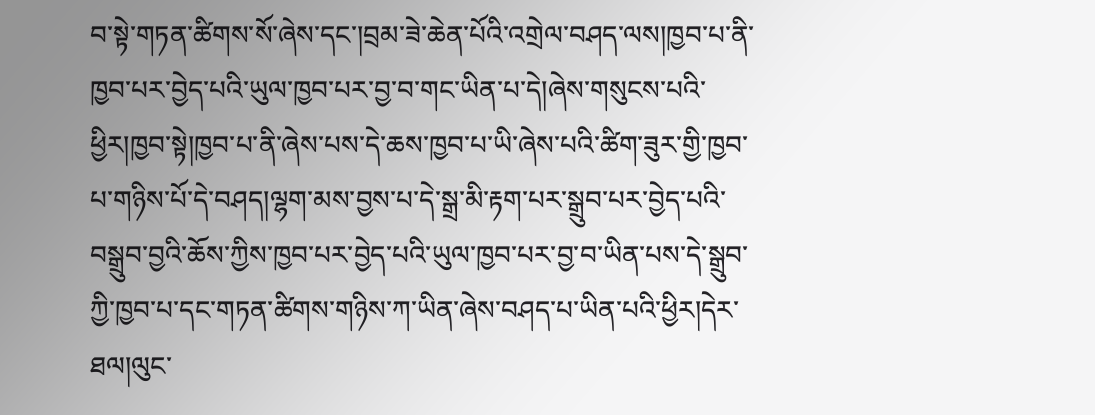བ་སྟེ་གཏན་ཚིགས་སོ་ཞེས་དང་།བྲམ་ཟེ་ཆེན་པོའི་འགྲེལ་བཤད་ལས།ཁྱབ་པ་ནི་ཁྱབ་པར་བྱེད་པའི་ཡུལ་ཁྱབ་པར་བྱ་བ་གང་ཡིན་པ་དེ།ཞེས་གསུངས་པའི་ཕྱིར།ཁྱབ་སྟེ།ཁྱབ་པ་ནི་ཞེས་པས་དེ་ཆས་ཁྱབ་པ་ཡི་ཞེས་པའི་ཚིག་ཟུར་གྱི་ཁྱབ་པ་གཉིས་པོ་དེ་བཤད།ལྷག་མས་བྱས་པ་དེ་སྒྲ་མི་རྟག་པར་སྒྲུབ་པར་བྱེད་པའི་བསྒྲུབ་བྱའི་ཆོས་ཀྱིས་ཁྱབ་པར་བྱེད་པའི་ཡུལ་ཁྱབ་པར་བྱ་བ་ཡིན་པས་དེ་སྒྲུབ་ཀྱི་ཁྱབ་པ་དང་གཏན་ཚིགས་གཉིས་ཀ་ཡིན་ཞེས་བཤད་པ་ཡིན་པའི་ཕྱིར།དེར་ཐལ།ལུང་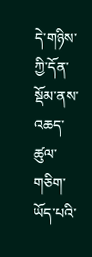དེ་གཉིས་ཀྱི་དོན་སྡོམ་ནས་འཆད་ཚུལ་གཅིག་ཡོད་པའི་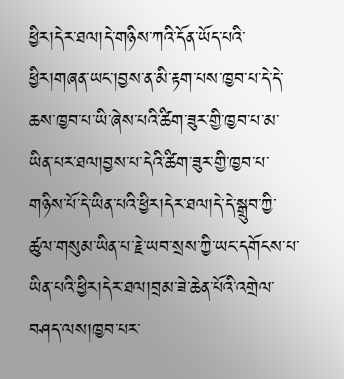ཕྱིར།དེར་ཐལ།དེ་གཉིས་ཀའི་དོན་ཡོད་པའི་ཕྱིར།གཞན་ཡང་།བྱས་ན་མི་རྟག་པས་ཁྱབ་པ་དེ་དེ་ཆས་ཁྱབ་པ་ཡི་ཞེས་པའི་ཚིག་ཟུར་གྱི་ཁྱབ་པ་མ་ཡིན་པར་ཐལ།བྱས་པ་དེའི་ཚིག་ཟུར་གྱི་ཁྱབ་པ་གཉིས་པོ་དེ་ཡིན་པའི་ཕྱིར།དེར་ཐལ།དེ་དེ་སྒྲུབ་ཀྱི་ཚུལ་གསུམ་ཡིན་པ་རྗེ་ཡབ་སྲས་ཀྱི་ཡང་དགོངས་པ་ཡིན་པའི་ཕྱིར།དེར་ཐལ།བྲམ་ཟེ་ཆེན་པོའི་འགྲེལ་བཤད་ལས།ཁྱབ་པར་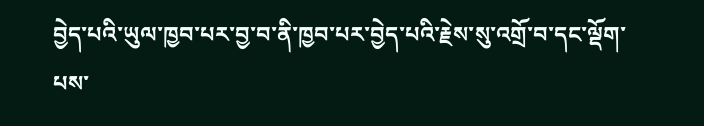བྱེད་པའི་ཡུལ་ཁྱབ་པར་བྱ་བ་ནི་ཁྱབ་པར་བྱེད་པའི་རྗེས་སུ་འགྲོ་བ་དང་ལྡོག་པས་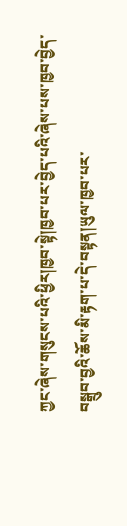ཀྱང་ཞེས་གསུངས་པའི་ཕྱིར།ཁྱབ་སྟེ།ཁྱབ་པར་བྱེད་པའི་ཞེས་པས་ཁྱབ་བྱེད་བསྒྲུབ་བྱའི་ཆོས་མི་རྟག་པ་དེ་བསྟན།ཡུལ་ཁྱབ་པར་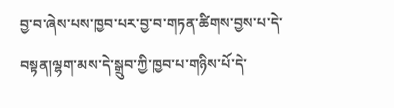བྱ་བ་ཞེས་པས་ཁྱབ་པར་བྱ་བ་གཏན་ཚིགས་བྱས་པ་དེ་བསྟན།ལྷག་མས་དེ་སྒྲུབ་ཀྱི་ཁྱབ་པ་གཉིས་པོ་དེ་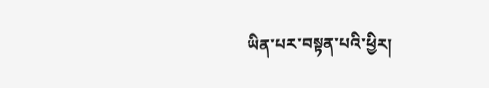ཡིན་པར་བསྟན་པའི་ཕྱིར།